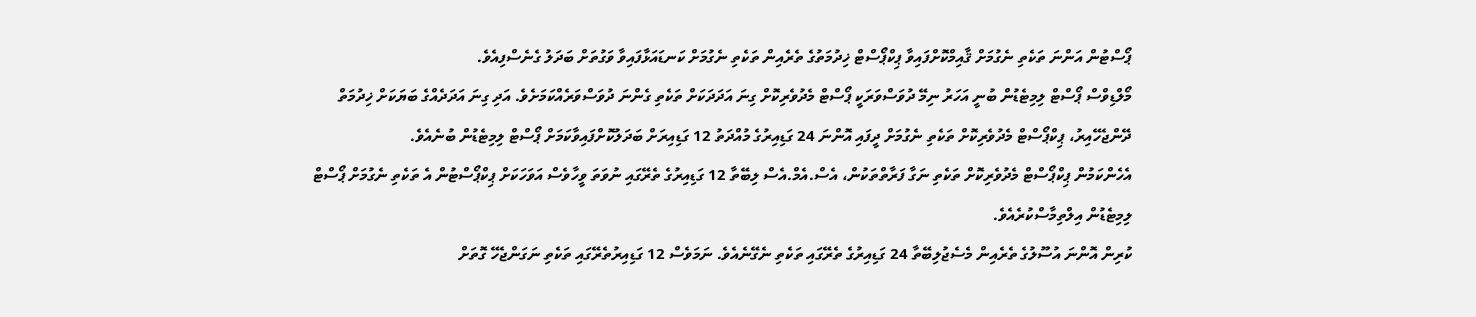ޕޯސްޓުން އަންނަ ތަކެތި ނެގުމަށް ޤާއިމްކޮށްފައިވާ ޕިކްޕޯސްޓް ޚިދުމަތުގެ ތެރެއިން ތަކެތި ނެގުމަށް ކަނޑައަޅާފައިވާ ވަގުތަށް ބަދަލު ގެނެސްފިއެވެ.
މޯލްޑިވްސް ޕޯސްޓް ލިމިޓެޑުން ބުނީ އަހަރު ނިމޭ ދުވަސްވަރަކީ ޕޯސްޓް މެދުވެރިކޮށް ގިނަ އަދަދަކަށް ތަކެތި ގެންނަ ދުވަސްވަރެއްކަމަށެވެ. އަދި ގިނަ އަދަދެއްގެ ބަޔަކަށް ޚިދުމަތް ދޭންޖެހޭއިރު، ޕިކްޕޯސްޓް މެދުވެރިކޮށް ތަކެތި ނެގުމަށް ދީފައި އޮންނަ 24 ގަޑިއިރުގެ މުއްދަތު 12 ގަޑިއިރަށް ބަދަލުކޮށްފައިވާކަމަށް ޕޯސްޓް ލިމިޓެޑުން ބުނެއެވެ.
އެހެންކަމުން ޕިކްޕޯސްޓް މެދުވެރިކޮށް ތަކެތި ނަގާ ފަރާތްތަކުން، އެސް.އެމް.އެސް ލިބޭތާ 12 ގަޑިއިރުގެ ތެރޭގައި ނުވަތަ ވީހާވެސް އަވަހަކަށް ޕިކްޕޯސްޓުން އެ ތަކެތި ނެގުމަށް ޕޯސްޓް ލިމިޓެޑުން އިލްތިމާސްކުރެއެވެ.
ކުރިން އޮންނަ އުސޫލުގެ ތެރެއިން މެސެޖުލިބޭތާ 24 ގަޑިއިރުގެ ތެރޭގައި ތަކެތި ނެގޭނެއެވެ. ނަމަވެސް 12 ގަޑިއިރުތެރޭގައި ތަކެތި ނަގަންޖެހޭ ގޮތަށް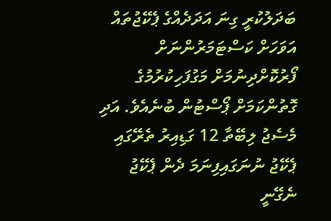ބަދަލުކުރީ ގިނަ އަދަދެއްގެ ޕެކޭޖުތައް އަވަހަށް ކަސްޓަމަރުންނަށް ފޯރުކޮށްދިނުމަށް މަގުފަހިކުރުމުގެ ގޮތުންކަމަށް ޕޯސްޓުން ބުނެއެވެ. އަދި މެސެޖު ލިބޭތާ 12 ގަޑިއިރު ތެރޭގައި ޕެކޭޖު ނުނަގައިފިނަމަ ދެން ޕެކޭޖު ނެގޭނީ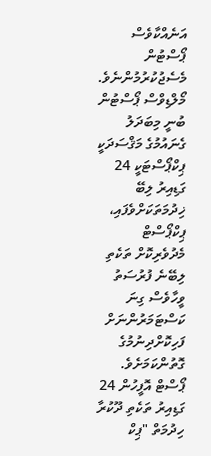އަނެއްކާވެސް ޕޯސްޓުން މެސެޖުކުރުމުންނެވެ.
މޯލްޑިވްސް ޕޯސްޓުން ބުނީ މިބަދަލު ގެނައުމުގެ މަޤްސަދަކީ ޕިކްޕޯސްޓަކީ 24 ގަޑިއިރު ލިބޭ ޚިދުމަތަކަށްވެފައި، ޕިކްޕޯސްޓް މެދުވެރިކޮށް ތަކެތި ލިބޭނެ ފުރުސަތު ވީހާވެސް ގިނަ ކަސްޓަމަރުންނަށް ފަހިކޮށްދިނުމުގެ ގޮތުންކަމަށެވެ.
ޕޯސްޓް އޮފީހުން 24 ގަޑިއިރު ތަކެތި ދޫކުރާ ހިދުމަތް "ޕިކް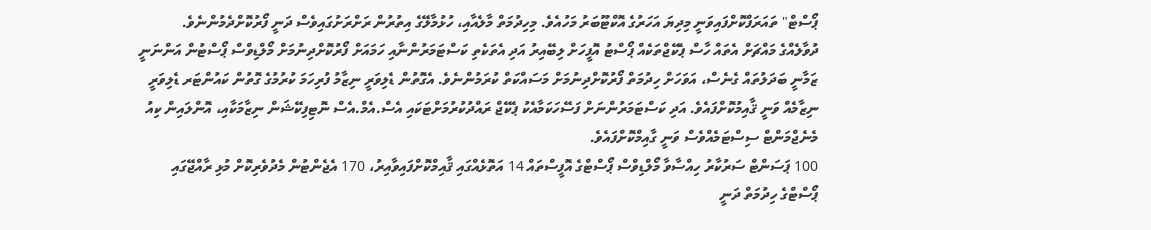ޕޯސްޓް" ތައަރަފްކޮށްފައިވަނީ މިދިޔަ އަހަރުގެ އޮކްޓޫބަރު މަހުއެވެ. މިހިދުމަތް މާލެއާއި، ހުޅުމާލޭގެ އިތުރުން ރަށްރަށުގައިވެސް ދަނީ ފޯރުކޮށްދެމުންނެވެ.
ދުވާލެއްގެ މައްޗަށް އެތައް ހާސް ޕެކޭޖްތަކެއް ޕޯސްޓު އޮފީހަށް ލިބޭއިރު އަދި އެތަކެތި ކަސްޓަމަރުންނާއި ހަމައަށް ފޯރުކޮށްދިނުމަށް މޯލްޑިވްސް ޕޯސްޓުން އަންނަނީ ޒަމާނީ ބަދަލުތައް ގެނެސް، އަވަހަށް ހިދުމަތް ފޯރުކޮށްދިނުމަށް މަސައްކަތް ކުރަމުންނެވެ. އެގޮތުން ޑެލިވަރީ ނިޒާމު ފުރިހަމަ ކުރުމުގެ ގޮތުން ކައުންޓަރ ޑެލިވަރީ ނިޒާމެއް ވަނީ ޤާއިމުކޮށްފައެވެ. އަދި ކަސްޓަމަރުންނަށް ފަސޭހަކަމާއެކު ޕެކޭޖް ރައްދުކުރުމަށްޓަކައި އެސް.އެމް.އެސް ނޮޓިފިކޭޝަން ނިޒާމަކާއި، އޮންލައިން ކިއު މެނެޖްމަންޓް ސިސްޓަމެއްވެސް ވަނީ ގާއިމްކޮށްފައެވެ.
100 ޕަސަންޓް ސަރުކާރު ހިއްސާވާ މޯލްޑިވްސް ޕޯސްޓްގެ އޮފީސްތައް 14 އަތޮޅެއްގައި ޤާއިމްކޮށްފައިވާއިރު، 170 އެޖެންޓުން މެދުވެރިކޮށް މުޅި ރާއްޖޭގައި ޕޯސްޓްގެ ހިދުމަތް ދަނީ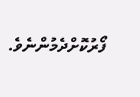ފޯރުކޮށްދެމުންނެވެ.